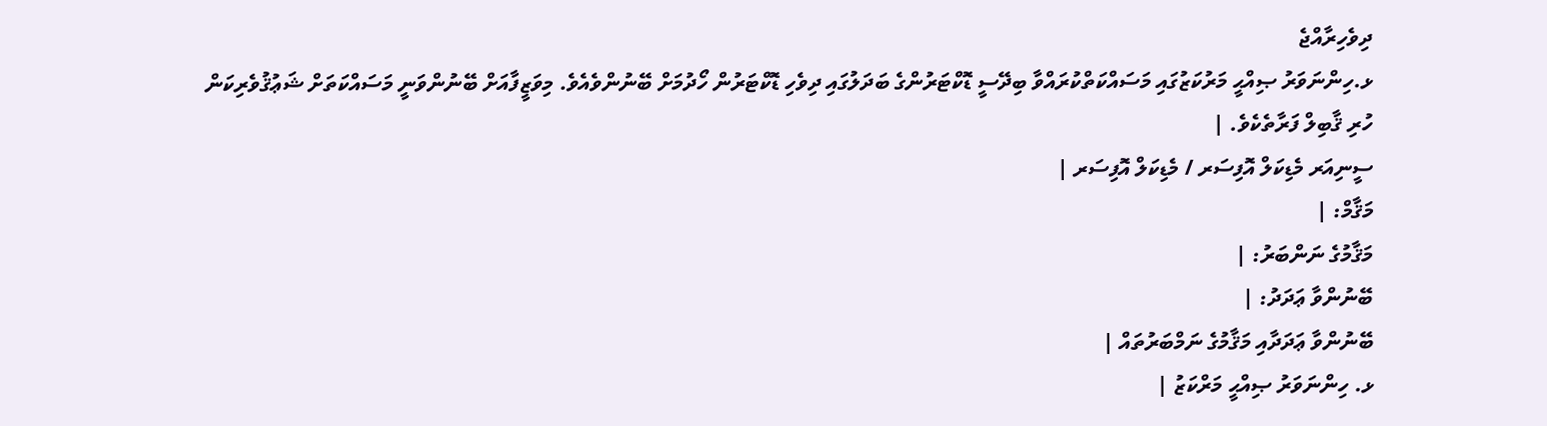ދިވެހިރާއްޖެ
ޅ.ހިންނަވަރު ޞިއްޙީ މަރުކަޒުގައި މަސައްކަތްކުރައްވާ ބިދޭސީ ޑޮކްޓަރުންގެ ބަދަލުގައި ދިވެހި ޑޮކްޓަރުން ހޯދުމަށް ބޭނުންވެއެވެ. މިވަޒީފާއަށް ބޭނުންވަނީ މަސައްކަތަށް ޝަޢުޤުވެރިކަން ހުރި ޤާބިލް ފަރާތެކެވެ. |
ސީނިއަރ މެޑިކަލް އޮފިސަރ / މެޑިކަލް އޮފިސަރ |
މަޤާމް: |
މަޤާމުގެ ނަންބަރު: |
ބޭނުންވާ ޢަދަދު: |
ބޭނުންވާ ޢަދަދާއި މަޤާމުގެ ނަމްބަރުތައް |
ޅ. ހިންނަވަރު ޞިއްޙީ މަރްކަޒު |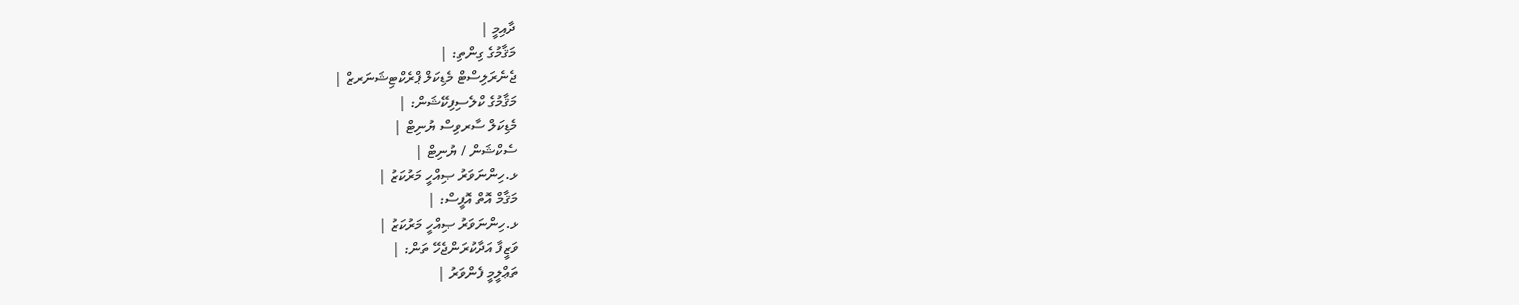ދާއިމީ |
މަޤާމުގެ ގިންތި: |
ޖެނެރަލިސްޓް މެޑިކަލް ޕްރެކްޓިޝަނަރޒް |
މަޤާމުގެ ކްލެސިފިކޭޝަން: |
މެޑިކަލް ސާރވިސް ޔުނިޓް |
ސެކްޝަން / ޔުނިޓް |
ޅ.ހިންނަވަރު ޞިއްހީ މަރުކަޒު |
މަޤާމް އޮތް އޮފީސް: |
ޅ.ހިންނަވަރު ޞިއްހީ މަރުކަޒު |
ވަޒީފާ އަދާކުރަންޖެހޭ ތަން: |
ތަޢްލީމީ ފެންވަރު |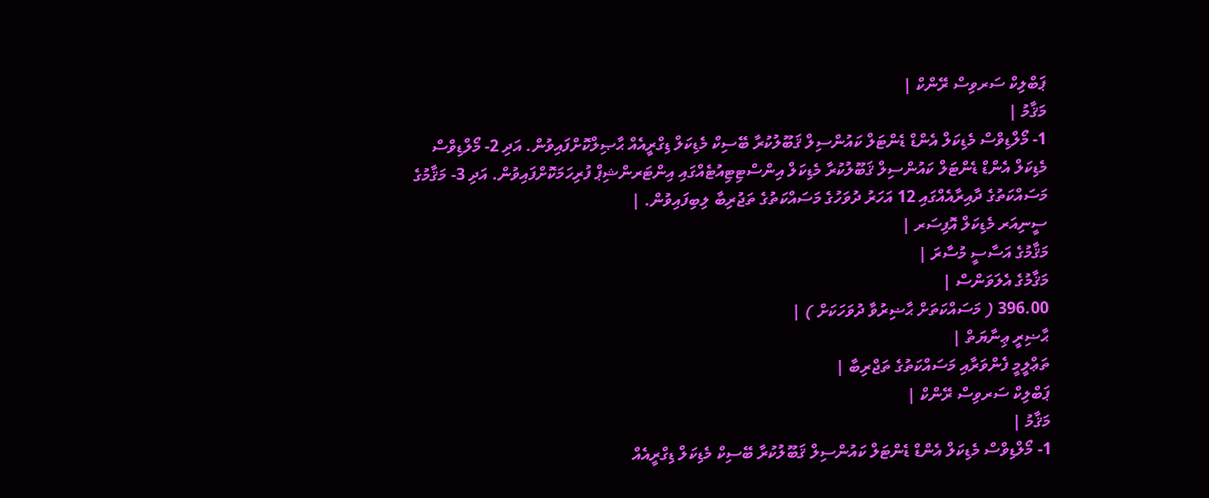ޕަބްލިކް ސަރވިސް ރޭންކް |
މަޤާމު |
1- މޯލްޑިވްސް މެޑިކަލް އެންޑް ޑެންޓަލް ކައުންސިލް ޤަބޫލުކުރާ ބޭސިކް މެޑިކަލް ޑިގްރީއެއް ޙާޞިލްކޮށްފައިވުން. އަދި 2- މޯލްޑިވްސް މެޑިކަލް އެންޑް ޑެންޓަލް ކައުންސިލް ޤަބޫލުކުރާ މެޑިކަލް އިންސްޓިޓިއުޓެއްގައި އިންޓަރންޝިޕް ފުރިހަމަކޮށްފައިވުން. އަދި 3- މަޤާމުގެ މަސައްކަތުގެ ދާއިރާއެއްގައި 12 އަހަރު ދުވަހުގެ މަސައްކަތުގެ ތަޖުރިބާ ލިބިފައިވުން. |
ސީނިއަރ މެޑިކަލް އޮފިސަރ |
މަޤާމުގެ އަސާސީ މުސާރަ |
މަޤާމުގެ އެލަވަންސް |
396.00 ( މަސައްކަތަށް ޙާޟިރުވާ ދުވަހަކަށް ) |
ޙާޟިރީ ޢިނާޔަތް |
ތަޢްލީމީ ފެންވަރާއި މަސައްކަތުގެ ތަޖްރިބާ |
ޕަބްލިކް ސަރވިސް ރޭންކް |
މަޤާމު |
1- މޯލްޑިވްސް މެޑިކަލް އެންޑް ޑެންޓަލް ކައުންސިލް ޤަބޫލުކުރާ ބޭސިކް މެޑިކަލް ޑިގްރީއެއް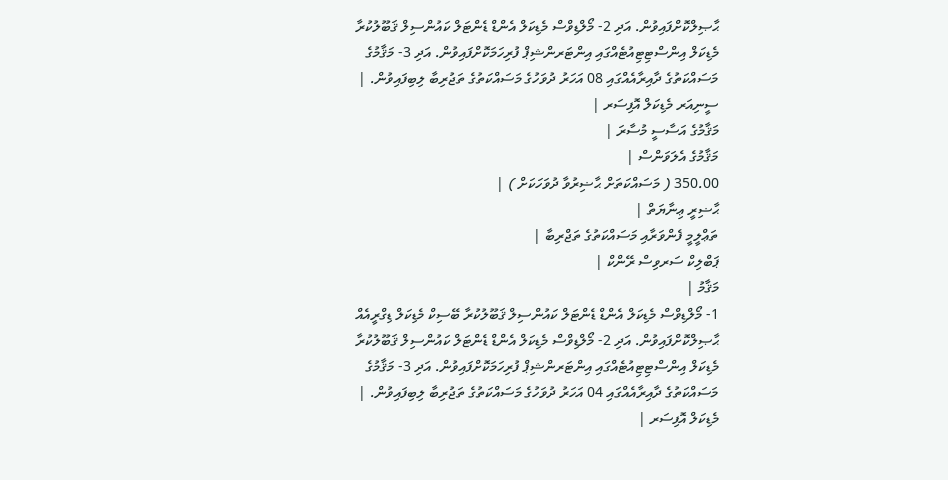ޙާޞިލްކޮށްފައިވުން. އަދި 2- މޯލްޑިވްސް މެޑިކަލް އެންޑް ޑެންޓަލް ކައުންސިލް ޤަބޫލުކުރާ މެޑިކަލް އިންސްޓިޓިއުޓެއްގައި އިންޓަރންޝިޕް ފުރިހަމަކޮށްފައިވުން. އަދި 3- މަޤާމުގެ މަސައްކަތުގެ ދާއިރާއެއްގައި 08 އަހަރު ދުވަހުގެ މަސައްކަތުގެ ތަޖުރިބާ ލިބިފައިވުން. |
ސީނިއަރ މެޑިކަލް އޮފިސަރ |
މަޤާމުގެ އަސާސީ މުސާރަ |
މަޤާމުގެ އެލަވަންސް |
350.00 ( މަސައްކަތަށް ޙާޟިރުވާ ދުވަހަކަށް ) |
ޙާޟިރީ ޢިނާޔަތް |
ތަޢްލީމީ ފެންވަރާއި މަސައްކަތުގެ ތަޖްރިބާ |
ޕަބްލިކް ސަރވިސް ރޭންކް |
މަޤާމު |
1- މޯލްޑިވްސް މެޑިކަލް އެންޑް ޑެންޓަލް ކައުންސިލް ޤަބޫލުކުރާ ބޭސިކް މެޑިކަލް ޑިގްރީއެއް ޙާޞިލްކޮށްފައިވުން. އަދި 2- މޯލްޑިވްސް މެޑިކަލް އެންޑް ޑެންޓަލް ކައުންސިލް ޤަބޫލުކުރާ މެޑިކަލް އިންސްޓިޓިއުޓެއްގައި އިންޓަރންޝިޕް ފުރިހަމަކޮށްފައިވުން. އަދި 3- މަޤާމުގެ މަސައްކަތުގެ ދާއިރާއެއްގައި 04 އަހަރު ދުވަހުގެ މަސައްކަތުގެ ތަޖުރިބާ ލިބިފައިވުން. |
މެޑިކަލް އޮފިސަރ |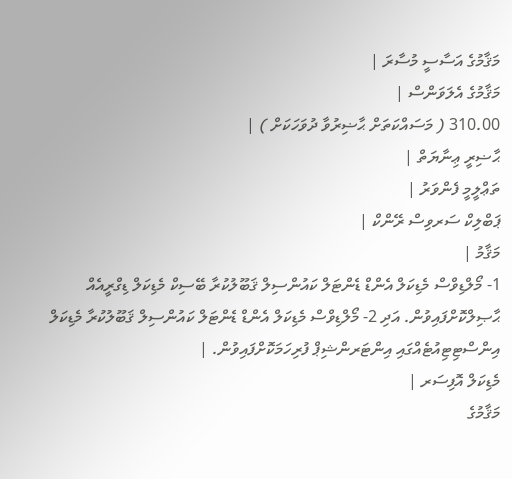މަޤާމުގެ އަސާސީ މުސާރަ |
މަޤާމުގެ އެލަވަންސް |
310.00 ( މަސައްކަތަށް ޙާޟިރުވާ ދުވަހަކަށް ) |
ޙާޟިރީ ޢިނާޔަތް |
ތަޢްލީމީ ފެންވަރު |
ޕަބްލިކް ސަރވިސް ރޭންކް |
މަޤާމު |
1- މޯލްޑިވްސް މެޑިކަލް އެންޑް ޑެންޓަލް ކައުންސިލް ޤަބޫލުކުރާ ބޭސިކް މެޑިކަލް ޑިގްރީއެއް ޙާޞިލްކޮށްފައިވުން. އަދި 2- މޯލްޑިވްސް މެޑިކަލް އެންޑް ޑެންޓަލް ކައުންސިލް ޤަބޫލުކުރާ މެޑިކަލް އިންސްޓިޓިއުޓެއްގައި އިންޓަރންޝިޕް ފުރިހަމަކޮށްފައިވުން. |
މެޑިކަލް އޮފިސަރ |
މަޤާމުގެ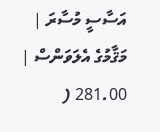އަސާސީ މުސާރަ |
މަޤާމުގެ އެލަވަންސް |
281.00 (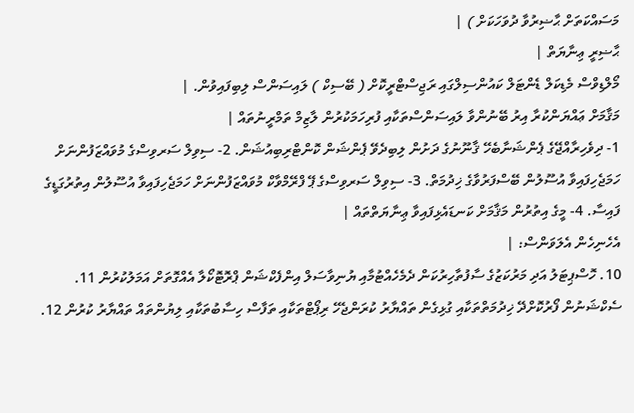މަސައްކަތަށް ޙާޟިރުވާ ދުވަހަކަށް ) |
ޙާޟިރީ ޢިނާޔަތް |
މޯލްޑިވްސް މެޑިކަލް ޑެންޓަލް ކައުންސިލްގައި ރަޖިސްޓްރީކޮށް ( ބޭސިކް ) ލައިސަންސް ލިބިފައިވުން. |
މަޤާމަށް ޢައްޔަންކުރާ އިރު ބޭނުންވާ ލައިސަންސްތަކާއި ފުރިހަމަކުރުން ލާޒިމް ތަމްރީނުތައް |
1- ދިވެހިރާއްޖޭގެ ޕެންޝަނާބެހޭ ޤާނޫނުގެ ދަށުން ލިބިދެވޭ ޕެންޝަން ކޮންޓްރިބިއުޝަން. 2- ސިވިލް ސަރވިސްގެ މުވައްޒަފުންނަށް ހަމަޖެހިފައިވާ އުސޫލުން ބޭސްފަރުވާގެ ޚިދުމަތް. 3- ސިވިލް ސަރވިސްގެ ޕޭ ފްރޭމްވާކް މުވައްޒަފުންނަށް ހަމަޖެހިފައިވާ އުސޫލުން އިތުރުގަޑީގެ ފައިސާ. 4- މީގެ އިތުރުން މަޤާމަށް ކަނޑައެޅިފައިވާ ޢިނާޔަތްތައް |
އެހެނިހެން އެލަވަންސް: |
10. ހޮސްޕިޓަލު އަދި މަރުކަޒުގެ ސާފުތާހިރުކަން ދެމެހެއްޓުމާއި ޔުނިވާސަލް އިންފެކްޝަން ޕްރޮޓޮކޯލާ އެއްގޮތަށް އަމަލުކުރުން 11. ސެކްޝަނުން ފޯރުކޮށްދޭ ޚިދުމަތްތަކާއި ގުޅިގެން ތައްޔާރު ކުރަންޖެހޭ ރިޕޯޓްތަކާއި ތަފާސް ހިސާބުތަކާއި ލިޔުންތައް ތައްޔާރު ކުރުން 12.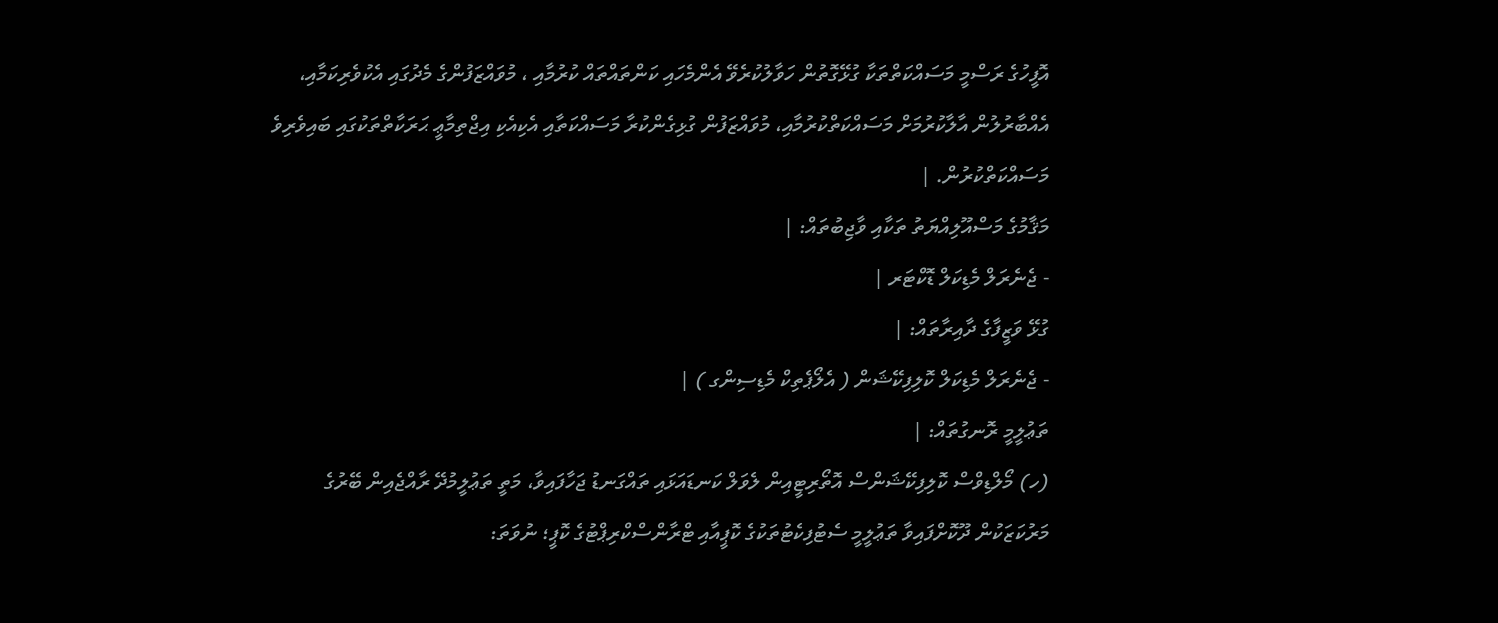އޮފީހުގެ ރަސްމީ މަސައްކަތްތަކާ ގުޅޭގޮތުން ހަވާލުކުރެވޭ އެންމެހައި ކަންތައްތައް ކުރުމާއި ، މުވައްޒަފުންގެ މެދުގައި އެކުވެރިކަމާއި، އެއްބާރުލުން އާލާކުރުމަށް މަސައްކަތްކުރުމާއި، މުވައްޒަފުން ގުޅިގެންކުރާ މަސައްކަތާއި އެކިއެކި އިޖްތިމާޢީ ޙަރަކާތްތަކުގައި ބައިވެރިވެ މަސައްކަތްކުރުން. |
މަޤާމުގެ މަސްއޫލިއްޔަތު ތަކާއި ވާޖިބުތައް: |
- ޖެނެރަލް މެޑިކަލް ޑޮކްޓަރ |
ގުޅޭ ވަޒީފާގެ ދާއިރާތައް: |
- ޖެނެރަލް މެޑިކަލް ކޮލިފިކޭޝަން ( އެލޯޕެތިކް މެޑިސިންގ ) |
ތަޢުލީމީ ރޮނގުތައް: |
(ހ) މޯލްޑިވްސް ކޮލިފިކޭޝަންސް އޮތޯރިޓީއިން ލެވަލް ކަނޑައަޅައި ތައްގަނޑު ޖަހާފައިވާ، މަތީ ތަޢުލީމުދޭ ރާއްޖެއިން ބޭރުގެ މަރުކަޒަކުން ދޫކޮށްފައިވާ ތަޢުލީމީ ސެޓުފިކެޓުތަކުގެ ކޮޕީއާއި ޓްރާންސްކްރިޕްޓުގެ ކޮޕީ؛ ނުވަތަ: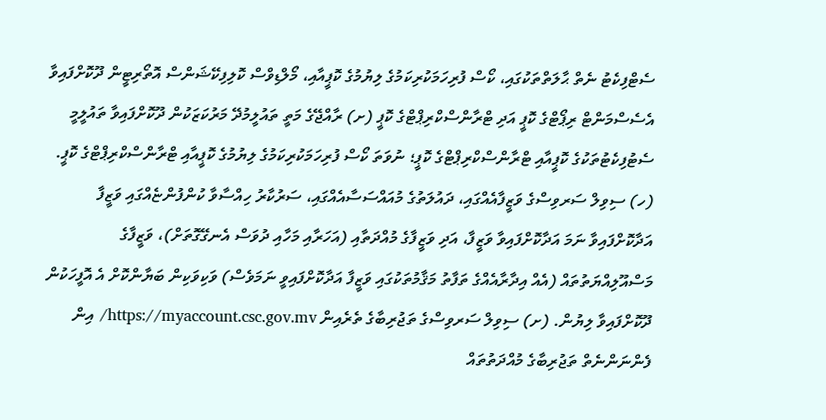ސެޓްފިކެޓު ނެތް ޙާލަތްތަކުގައި، ކޯސް ފުރިހަމަކުރިކަމުގެ ލިޔުމުގެ ކޮޕީއާއި، މޯލްޑިވްސް ކޮލިފިކޭޝަންސް އޮތޯރިޓީން ދޫކޮށްފައިވާ އެސެސްމަންޓް ރިޕޯޓްގެ ކޮޕީ އަދި ޓްރާންސްކްރިޕްޓްގެ ކޮޕީ (ށ) ރާއްޖޭގެ މަތީ ތައުލީމުދޭ މަރުކަޒަކުން ދޫކޮށްފައިވާ ތައުލީމީ ސެޓުފިކެޓުތަކުގެ ކޮޕީއާއި ޓްރާންސްކްރިޕްޓްގެ ކޮޕީ؛ ނުވަތަ ކޯސް ފުރިހަމަކުރިކަމުގެ ލިޔުމުގެ ކޮޕީއާއި ޓްރާންސްކްރިޕްޓްގެ ކޮޕީ.
(ހ) ސިވިލް ސަރވިސްގެ ވަޒީފާއެއްގައި، ދައުލަތުގެ މުއައްސަސާއެއްގައި، ސަރުކާރު ހިއްސާވާ ކުންފުންޏެއްގައި ވަޒީފާ އަދާކޮށްފައިވާ ނަމަ އަދާކޮށްފައިވާ ވަޒީފާ، އަދި ވަޒީފާގެ މުއްދަތާއި (އަހަރާއި މަހާއި ދުވަސް އެނގޭގޮތަށް)، ވަޒީފާގެ މަސްއޫލިއްޔަތުތައް (އެއް އިދާރާއެއްގެ ތަފާތު މަޤާމުތަކުގައި ވަޒީފާ އަދާކޮށްފައިވީ ނަމަވެސް) ވަކިވަކިން ބަޔާންކޮށް އެ އޮފީހަކުން ދޫކޮށްފައިވާ ލިޔުން. (ށ) ސިވިލް ސަރވިސްގެ ތަޖުރިބާގެ ތެރެއިން https://myaccount.csc.gov.mv/ އިން ފެންނަންނެތް ތަޖުރިބާގެ މުއްދަތުތައް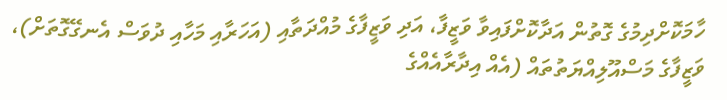ހާމަކޮށްދިމުގެ ގޮތުން އަދާކޮށްފައިވާ ވަޒީފާ، އަދި ވަޒީފާގެ މުއްދަތާއި (އަހަރާއި މަހާއި ދުވަސް އެނގޭގޮތަށް)، ވަޒީފާގެ މަސްއޫލިއްޔަތުތައް (އެއް އިދާރާއެއްގެ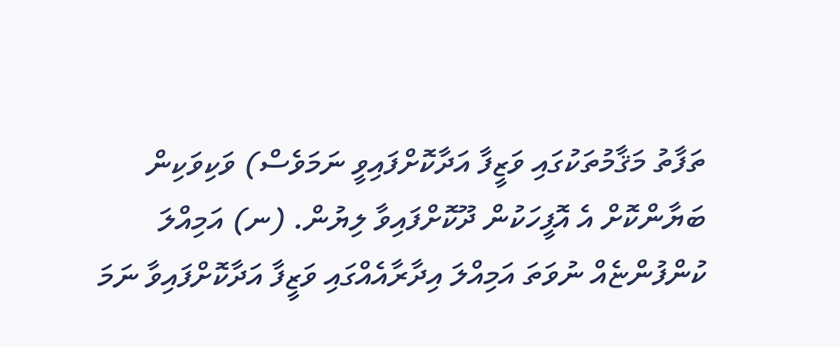ތަފާތު މަޤާމުތަކުގައި ވަޒީފާ އަދާކޮށްފައިވީ ނަމަވެސް) ވަކިވަކިން ބަޔާންކޮށް އެ އޮފީހަކުން ދޫކޮށްފައިވާ ލިޔުން. (ނ) އަމިއްލަ ކުންފުންޏެއް ނުވަތަ އަމިއްލަ އިދާރާއެއްގައި ވަޒީފާ އަދާކޮށްފައިވާ ނަމަ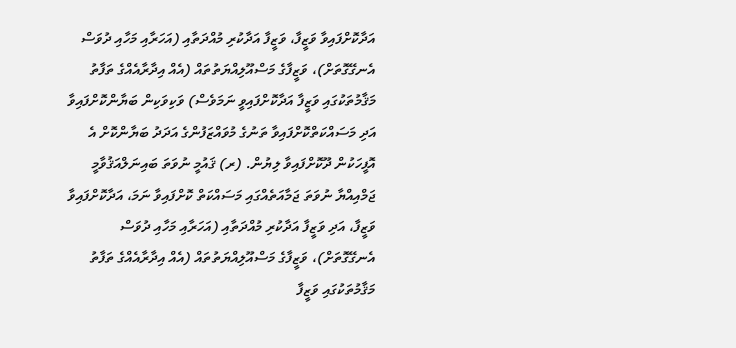އަދާކޮށްފައިވާ ވަޒީފާ، ވަޒީފާ އަދާކުރި މުއްދަތާއި (އަހަރާއި މަހާއި ދުވަސް އެނގޭގޮތަށް)، ވަޒީފާގެ މަސްއޫލިއްޔަތުތައް (އެއް އިދާރާއެއްގެ ތަފާތު މަޤާމުތަކުގައި ވަޒީފާ އަދާކޮށްފައިވީ ނަމަވެސް) ވަކިވަކިން ބަޔާންކޮށްފައިވާ އަދި މަސައްކަތްކޮށްފައިވާ ތަނުގެ މުވައްޒަފުންގެ އަދަދު ބަޔާންކޮށް އެ އޮފީހަކުން ދޫކޮށްފައިވާ ލިޔުން. (ރ) ޤައުމީ ނުވަތަ ބައިނަލްއަޤުވާމީ ޖަމްއިއްޔާ ނުވަތަ ޖަމާއަތެއްގައި މަސައްކަތް ކޮށްފައިވާ ނަމަ، އަދާކޮށްފައިވާ ވަޒީފާ، އަދި ވަޒީފާ އަދާކުރި މުއްދަތާއި (އަހަރާއި މަހާއި ދުވަސް އެނގޭގޮތަށް)، ވަޒީފާގެ މަސްއޫލިއްޔަތުތައް (އެއް އިދާރާއެއްގެ ތަފާތު މަޤާމުތަކުގައި ވަޒީފާ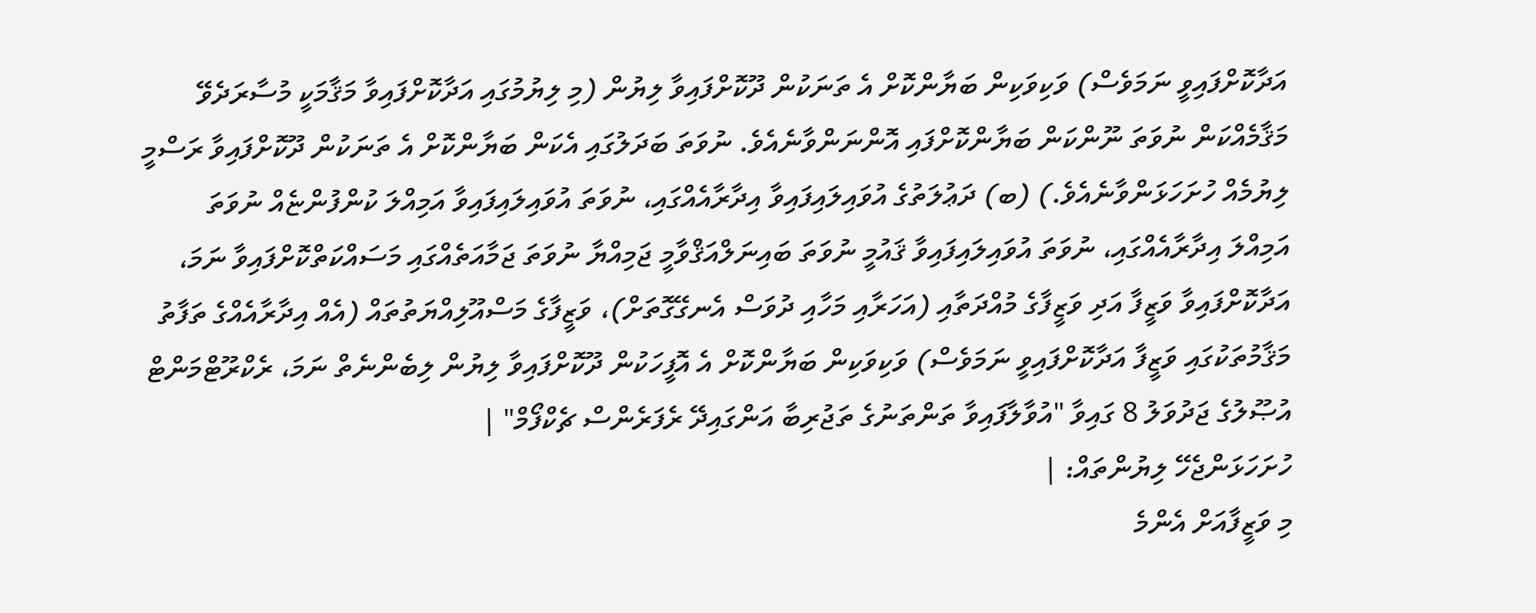އަދާކޮށްފައިވީ ނަމަވެސް) ވަކިވަކިން ބަޔާންކޮށް އެ ތަނަކުން ދޫކޮށްފައިވާ ލިޔުން (މި ލިޔުމުގައި އަދާކޮށްފައިވާ މަޤާމަކީ މުސާރަދެވޭ މަޤާމެއްކަން ނުވަތަ ނޫންކަން ބަޔާންކޮށްފައި އޮންނަންވާނެއެވެ. ނުވަތަ ބަދަލުގައި އެކަން ބަޔާންކޮށް އެ ތަނަކުން ދޫކޮށްފައިވާ ރަސްމީ ލިޔުމެއް ހުށަހަޅަންވާނެއެވެ.) (ބ) ދަޢުލަތުގެ އުވައިލައިފައިވާ އިދާރާއެއްގައި، ނުވަތަ އުވައިލައިފައިވާ އަމިއްލަ ކުންފުންޏެއް ނުވަތަ އަމިއްލަ އިދާރާއެއްގައި، ނުވަތަ އުވައިލައިފައިވާ ޤައުމީ ނުވަތަ ބައިނަލްއަޤްވާމީ ޖަމިއްޔާ ނުވަތަ ޖަމާއަތެއްގައި މަސައްކަތްކޮށްފައިވާ ނަމަ، އަދާކޮށްފައިވާ ވަޒީފާ އަދި ވަޒީފާގެ މުއްދަތާއި (އަހަރާއި މަހާއި ދުވަސް އެނގޭގޮތަށް)، ވަޒީފާގެ މަސްއޫލިއްޔަތުތައް (އެއް އިދާރާއެއްގެ ތަފާތު މަޤާމުތަކުގައި ވަޒީފާ އަދާކޮށްފައިވީ ނަމަވެސް) ވަކިވަކިން ބަޔާންކޮށް އެ އޮފީހަކުން ދޫކޮށްފައިވާ ލިޔުން ލިބެންނެތް ނަމަ، ރެކްރޫޓްމަންޓް އުޞޫލުގެ ޖަދުވަލު 8 ގައިވާ "އުވާލާފައިވާ ތަންތަނުގެ ތަޖުރިބާ އަންގައިދޭ ރެފަރެންސް ޗެކްފޯމް" |
ހުށަހަޅަންޖެހޭ ލިޔުންތައް: |
މި ވަޒީފާއަށް އެންމެ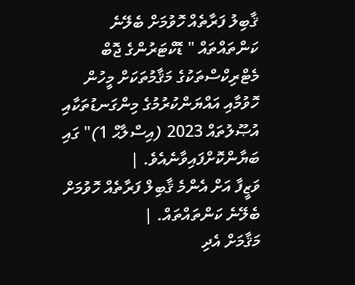ޤާބިލު ފަރާތެއް ހޮވުމަށް ބެލޭނެ ކަންތައްތައް " ޑޮކްޓަރުންގެ ޖޮބް މެޓްރިކްސްތަކުގެ މަޤާމުތަކަށް މީހުން ހޮވުމާއި އައްޔަންކުރުމުގެ މިންގަނޑުތަކާއި އުޞޫލުތައް 2023 (އިސްލާޙް 1)" ގައި ބަޔާންކޮށްފައިވާނެއެވެ. |
ވަޒީފާ އަށް އެންމެ ޤާބިލް ފަރާތެއް ހޮވުމަށް ބެލޭނެ ކަންތައްތައް. |
މަޤާމަށް އެދި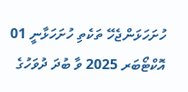ހުށަހަޅަންޖެހޭ ތަކެތި ހުށަހަޅާނީ 01 އޮކްޓޯބަރ 2025 ވާ ބުދަ ދުވަހުގެ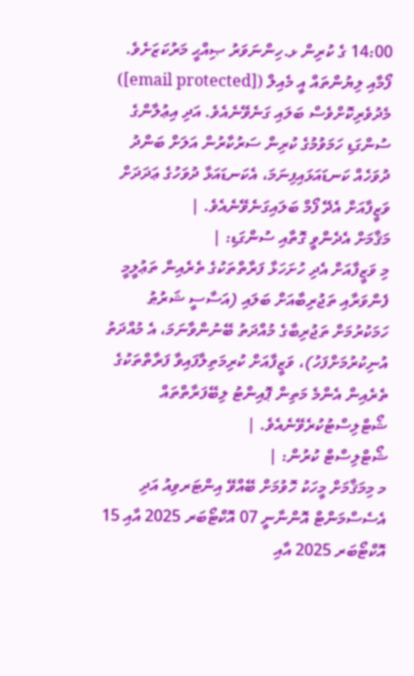14:00 ގެ ކުރިން ޅ.ހިންނަވަރު ޞިއްޙީ މަރުކަޒަށެވެ. ފޯމާއި ލިޔުންތައް އީ މެއިލް ([email protected]) މެދުވެރިކޮށްވެސް ބަލައި ގަނެވޭނެއެވެ. އަދި އިޢުލާންގެ ސުންގަޑި ހަމަވުމުގެ ކުރިން ސަރުކާރުން އަލަށް ބަންދު ދުވަހެއް ކަނޑައަޅައިފިނަމަ، އެކަނޑައަޅާ ދުވަހުގެ ޢަދަދަށް ވަޒީފާއަށް އެދޭ ފޯމް ބަލައިގަނެވޭނެއެވެ. |
މަޤާމަށް އެދެންވީ ގޮތާއި ސުންގަޑި: |
މި ވަޒީފާއަށް އެދި ހުށަހަޅާ ފަރާތްތަކުގެ ތެރެއިން ތަޢުލީމީ ފެންވަރާއި ތަޖުރިބާއަށް ބަލައި (އަސާސީ ޝަރުޠު ހަމަކުރުމަށް ތަޖުރިބާގެ މުއްދަތު ބޭނުންވާނަމަ، އެ މުއްދަތު އުނިކުރުމަށްފަހު)، ވަޒީފާއަށް ކުރިމަތިލާފައިވާ ފަރާތްތަކުގެ ތެރެއިން އެންމެ މަތިން ޕޮއިންޓު ލިބޭފަރާތްތައް ޝޯޓްލިސްޓުކުރެވޭނެއެވެ. |
ޝޯޓްލިސްޓް ކުރުން: |
މ މިމަޤާމަށް މީހަކު ހޮވުމަށް ބޭއްވޭ އިންޓަރވިއު އަދި އެސެސްމަންޓް އޮންނާނީ 07 އޮކްޓޯބަރ 2025 އާއި 15 އޮކްޓޯބަރ 2025 އާއި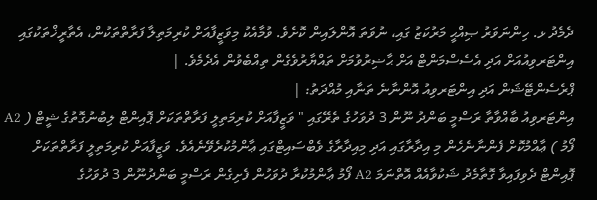ދެމެދު ޅ. ހިންނަވަރު ޞިއްޙީ މަރުކަޒު ގައި، ނުވަތަ އޮންލައިން ކޮށެވެ. ވުމާއެކު މިވަޒީފާއަށް ކުރިމަތިލާ ފަރާތްތަކުން، އެތާރީޚްތަކުގައި އިންޓަރވިއުއަށް އަދި އެސެސްމަންޓް އަށް ޙާޟިރުވުމަށް ތައްޔާރުވެގެން ތިއްބެވުން އެދެމެވެ. |
ޕްރެސެންޓޭޝަން އަދި އިންޓަރވިއު އޮންނާނެ ތަނާއި މުއްދަތު: |
އިންޓަރވިއު ބާއްވާތާ ރަސްމީ ބަންދު ނޫން 3 ދުވަހުގެ ތެރޭގައި " ވަޒީފާއަށް ކުރިމަތިލީ ފަރާތްތަކަށް ޕޮއިންޓް ލިބުނުގޮތުގެ ޝީޓް ( A2 ފޯމު ) ޢާއްމުކޮށް ފެންނާނެހެން މި އިދާރާގައި އަދި މިއިދާރާގެ ވެބްސައިޓްގައި ޢާންމުކުރެވޭނެއެވެ. ވަޒީފާއަށް ކުރިމަތިލީ ފަރާތްތަކަށް ޕޮއިންޓް ދެވިފައިވާ ގޮތާމެދު ޝަކުވާއެއް އޮތްނަމަ A2 ފޯމު ޢާންމުކުރާ ދުވަހުން ފެށިގެން ރަސްމީ ބަންދުނޫން 3 ދުވަހުގެ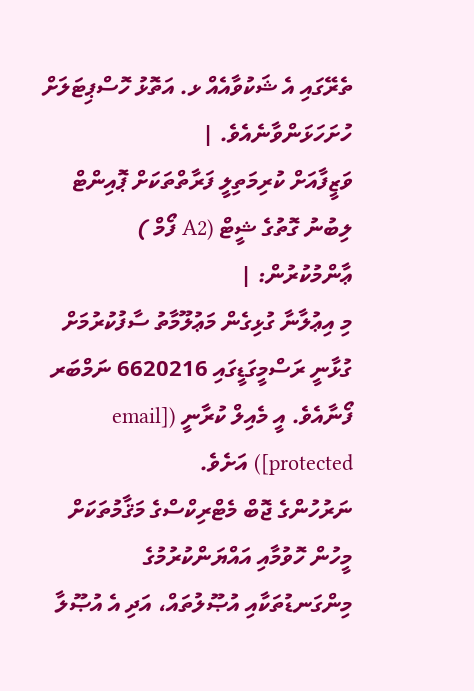ތެރޭގައި އެ ޝަކުވާއެއް ޅ. އަތޮޅު ހޮސްޕިޓަލަށް ހުށަހަޅަންވާނެއެވެ. |
ވަޒީފާއަށް ކުރިމަތިލީ ފަރާތްތަކަށް ޕޮއިންޓް ލިބުނު ގޮތުގެ ޝީޓް (A2 ފޯމް ) ޢާންމުކުރުން: |
މި އިޢުލާނާ ގުޅިގެން މަޢުލޫމާތު ސާފުކުރުމަށް ގުޅާނީ ރަސްމީގަޑީގައި 6620216 ނަމްބަރ ފޯނާއެވެ. އީ މެއިލް ކުރާނީ ([email protected]) އަށެވެ.
ނަރުހުންގެ ޖޮބް މެޓްރިކްސްގެ މަޤާމުތަކަށް މީހުން ހޮވުމާއި އައްޔަންކުރުމުގެ މިންގަނޑުތަކާއި އުޞޫލުތައް، އަދި އެ އުޞޫލާ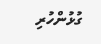ގުޅުންހުރި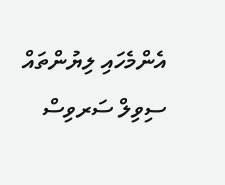އެންމެހައި ލިޔުންތައް ސިވިލް ސަރވިސް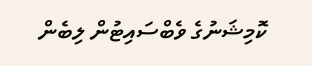ކޮމިޝަނުގެ ވެބްސައިޓުން ލިބެން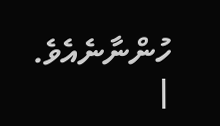ހުންނާނެއެވެ. |